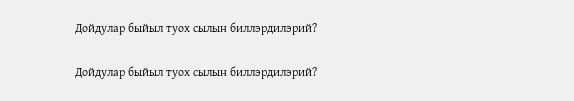Дойдулар быйыл туох сылын биллэрдилэрий?

Дойдулар быйыл туох сылын биллэрдилэрий?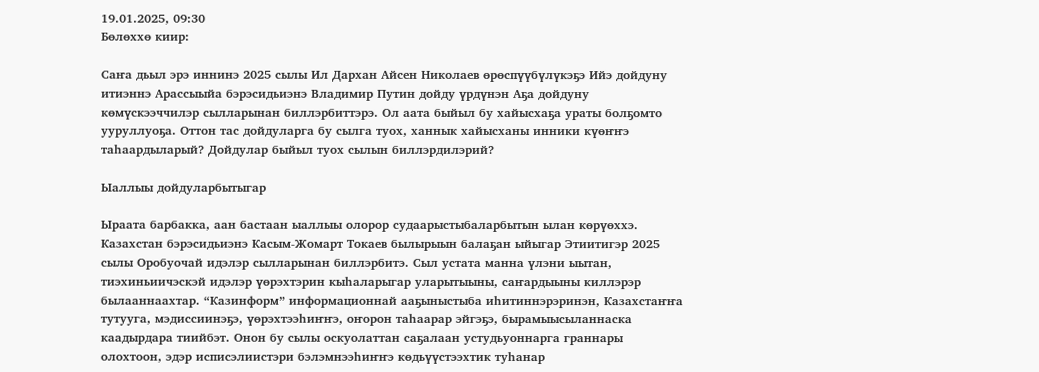19.01.2025, 09:30
Бөлөххө киир:

Саҥа дьыл эрэ иннинэ 2025 сылы Ил Дархан Айсен Николаев өрөспүүбүлүкэҕэ Ийэ дойдуну итиэннэ Арассыыйа бэрэсидьиэнэ Владимир Путин дойду үрдүнэн Аҕа дойдуну көмүскээччилэр сылларынан биллэрбиттэрэ. Ол аата быйыл бу хайысхаҕа ураты болҕомто ууруллуоҕа. Оттон тас дойдуларга бу сылга туох, ханнык хайысханы инники күөҥҥэ таһаардыларый? Дойдулар быйыл туох сылын биллэрдилэрий?

Ыаллыы дойдуларбытыгар

Ыраата барбакка, аан бастаан ыаллыы олорор судаарыстыбаларбытын ылан көрүөххэ. Казахстан бэрэсидьиэнэ Касым-Жомарт Токаев былырыын балаҕан ыйыгар Этиитигэр 2025 сылы Оробуочай идэлэр сылларынан биллэрбитэ. Сыл устата манна үлэни ыытан, тиэхиньиичэскэй идэлэр үөрэхтэрин кыһаларыгар уларытыыны, саҥардыыны киллэрэр былааннаахтар. “Казинформ” информационнай ааҕыныстыба иһитиннэрэринэн, Казахстаҥҥа тутууга, мэдиссиинэҕэ, үөрэхтээһиҥҥэ, оҥорон таһаарар эйгэҕэ, бырамыысыланнаска каадырдара тиийбэт. Онон бу сылы оскуолаттан саҕалаан устудьуоннарга граннары олохтоон, эдэр исписэлиистэри бэлэмнээһиҥҥэ көдьүүстээхтик туһанар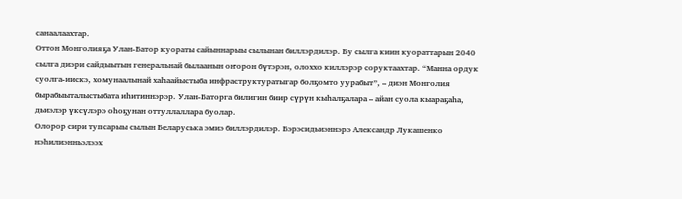санаалаахтар.
Оттон Монголияҕа Улан-Батор куораты сайыннарыы сылынан биллэрдилэр. Бу сылга киин куораттарын 2040 сылга диэри сайдыытын генеральнай былаанын оҥорон бүтэрэн, олоххо киллэрэр соруктаахтар. “Манна ордук суолга-иискэ, хомунаалынай хаһаайыстыба инфраструктуратыгар болҕомто уурабыт”, – диэн Монголия бырабыыталыстыбата иһитиннэрэр. Улан-Баторга билигин биир сүрүн кыһалҕалара – айан суола кыараҕаһа, дьиэлэр үксүлэрэ оһоҕунан оттуллаллара буолар.
Олорор сири тупсарыы сылын Беларуська эмиэ биллэрдилэр. Бэрэсидьиэннэрэ Александр Лукашенко нэһилиэнньэлээх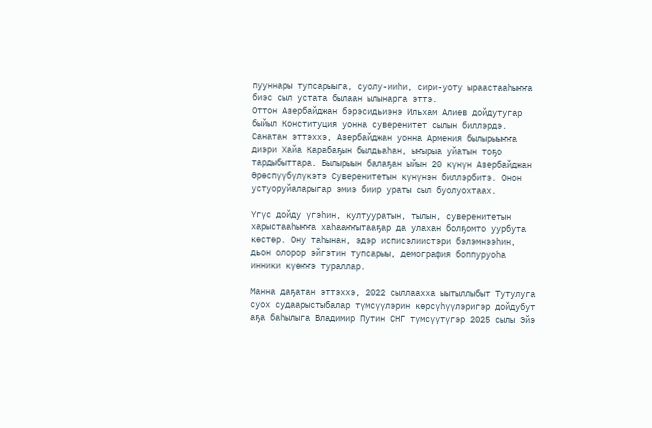пууннары тупсарыыга, суолу-ииһи, сири-уоту ыраастааһыҥҥа биэс сыл устата былаан ылынарга эттэ.
Оттон Азербайджан бэрэсидьиэнэ Ильхам Алиев дойдутугар быйыл Конституция уонна суверенитет сылын биллэрдэ. Санатан эттэххэ, Азербайджан уонна Армения былырыыҥҥа диэри Хайа Карабаҕын былдьаһан, ыҥырыа уйатын тоҕо тардыбыттара. Былырыын балаҕан ыйын 20 күнүн Азербайджан Өрөспүүбүлүкэтэ Суверенитетын күнүнэн биллэрбитэ. Онон устуоруйаларыгар эмиэ биир ураты сыл буолуохтаах.

Үгүс дойду үгэһин, култууратын, тылын, суверенитетын харыстааһыҥҥа хаһааҥҥытааҕар да улахан болҕомто уурбута көстөр. Ону таһынан, эдэр исписэлиистэри бэлэмнээһин, дьон олорор эйгэтин тупсарыы, демография боппуруоһа инники күөҥҥэ тураллар.

Манна даҕатан эттэххэ, 2022 сыллаахха ыытыллыбыт Тутулуга суох судаарыстыбалар түмсүүлэрин көрсүһүүлэригэр дойдубут аҕа баһылыга Владимир Путин СНГ түмсүүтүгэр 2025 сылы Эйэ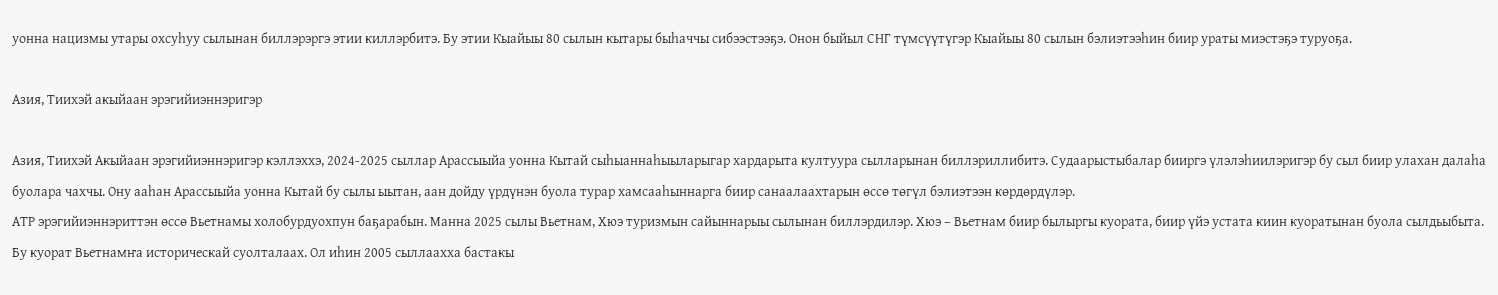уонна нацизмы утары охсуһуу сылынан биллэрэргэ этии киллэрбитэ. Бу этии Кыайыы 80 сылын кытары быһаччы сибээстээҕэ. Онон быйыл СНГ түмсүүтүгэр Кыайыы 80 сылын бэлиэтээһин биир ураты миэстэҕэ туруоҕа.

Азия, Тиихэй акыйаан эрэгийиэннэригэр

Азия, Тиихэй Акыйаан эрэгийиэннэригэр кэллэххэ, 2024-2025 сыллар Арассыыйа уонна Кытай сыһыаннаһыыларыгар хардарыта култуура сылларынан биллэриллибитэ. Судаарыстыбалар бииргэ үлэлэһиилэригэр бу сыл биир улахан далаһа буолара чахчы. Ону ааһан Арассыыйа уонна Кытай бу сылы ыытан, аан дойду үрдүнэн буола турар хамсааһыннарга биир санаалаахтарын өссө төгүл бэлиэтээн көрдөрдүлэр.
АТР эрэгийиэннэриттэн өссө Вьетнамы холобурдуохпун баҕарабын. Манна 2025 сылы Вьетнам, Хюэ туризмын сайыннарыы сылынан биллэрдилэр. Хюэ – Вьетнам биир былыргы куората, биир үйэ устата киин куоратынан буола сылдьыбыта. Бу куорат Вьетнамҥа историческай суолталаах. Ол иһин 2005 сыллаахха бастакы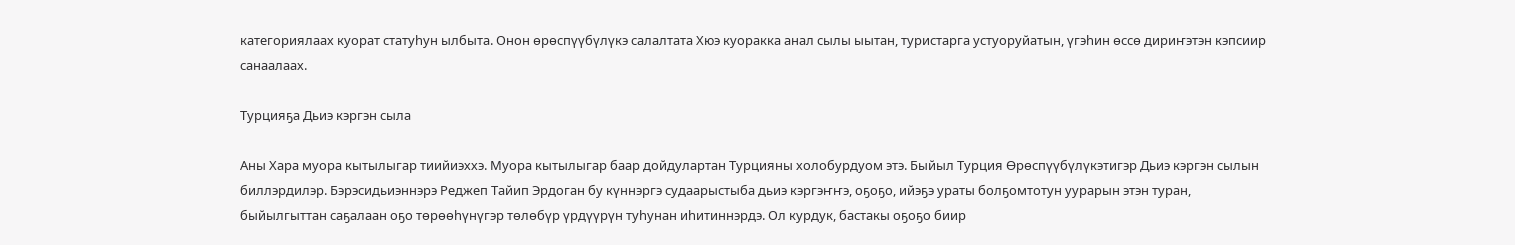категориялаах куорат статуһун ылбыта. Онон өрөспүүбүлүкэ салалтата Хюэ куоракка анал сылы ыытан, туристарга устуоруйатын, үгэһин өссө дириҥэтэн кэпсиир санаалаах.

Турцияҕа Дьиэ кэргэн сыла

Аны Хара муора кытылыгар тиийиэххэ. Муора кытылыгар баар дойдулартан Турцияны холобурдуом этэ. Быйыл Турция Өрөспүүбүлүкэтигэр Дьиэ кэргэн сылын биллэрдилэр. Бэрэсидьиэннэрэ Реджеп Тайип Эрдоган бу күннэргэ судаарыстыба дьиэ кэргэҥҥэ, оҕоҕо, ийэҕэ ураты болҕомтотун уурарын этэн туран, быйылгыттан саҕалаан оҕо төрөөһүнүгэр төлөбүр үрдүүрүн туһунан иһитиннэрдэ. Ол курдук, бастакы оҕоҕо биир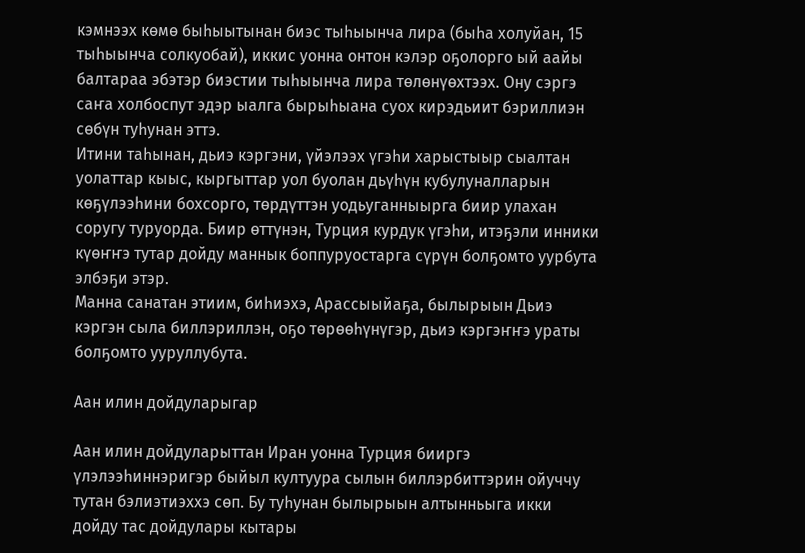кэмнээх көмө быһыытынан биэс тыһыынча лира (быһа холуйан, 15 тыһыынча солкуобай), иккис уонна онтон кэлэр оҕолорго ый аайы балтараа эбэтэр биэстии тыһыынча лира төлөнүөхтээх. Ону сэргэ саҥа холбоспут эдэр ыалга бырыһыана суох кирэдьиит бэриллиэн сөбүн туһунан эттэ.
Итини таһынан, дьиэ кэргэни, үйэлээх үгэһи харыстыыр сыалтан уолаттар кыыс, кыргыттар уол буолан дьүһүн кубулуналларын көҕүлээһини бохсорго, төрдүттэн уодьуганныырга биир улахан соругу туруорда. Биир өттүнэн, Турция курдук үгэһи, итэҕэли инники күөҥҥэ тутар дойду маннык боппуруостарга сүрүн болҕомто уурбута элбэҕи этэр.
Манна санатан этиим, биһиэхэ, Арассыыйаҕа, былырыын Дьиэ кэргэн сыла биллэриллэн, оҕо төрөөһүнүгэр, дьиэ кэргэҥҥэ ураты болҕомто ууруллубута.

Аан илин дойдуларыгар

Аан илин дойдуларыттан Иран уонна Турция бииргэ үлэлээһиннэригэр быйыл култуура сылын биллэрбиттэрин ойуччу тутан бэлиэтиэххэ сөп. Бу туһунан былырыын алтынньыга икки дойду тас дойдулары кытары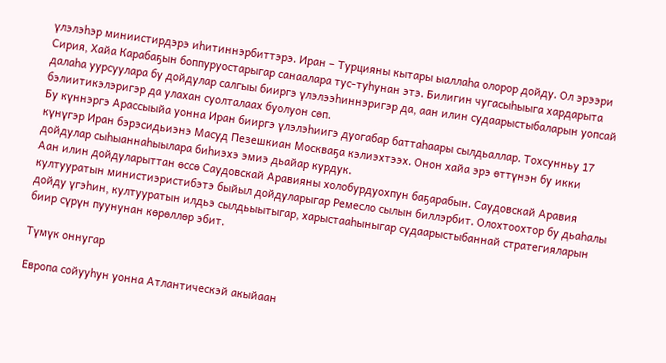үлэлэһэр миниистирдэрэ иһитиннэрбиттэрэ. Иран – Турцияны кытары ыаллаһа олорор дойду. Ол эрээри Сирия, Хайа Карабаҕын боппуруостарыгар санаалара тус-туһунан этэ. Билигин чугасыһыыга хардарыта далаһа уурсуулара бу дойдулар салгыы бииргэ үлэлээһиннэригэр да, аан илин судаарыстыбаларын уопсай бэлиитикэлэригэр да улахан суолталаах буолуон сөп.
Бу күннэргэ Арассыыйа уонна Иран бииргэ үлэлэһиигэ дуогабар баттаһаары сылдьаллар. Тохсунньу 17 күнүгэр Иран бэрэсидьиэнэ Масуд Пезешкиан Москваҕа кэлиэхтээх. Онон хайа эрэ өттүнэн бу икки дойдулар сыһыаннаһыылара биһиэхэ эмиэ дьайар курдук.
Аан илин дойдуларыттан өссө Саудовскай Аравияны холобурдуохпун баҕарабын. Саудовскай Аравия култууратын министиэристибэтэ быйыл дойдуларыгар Ремесло сылын биллэрбит. Олохтоохтор бу дьаһалы дойду үгэһин, култууратын илдьэ сылдьыытыгар, харыстааһыныгар судаарыстыбаннай стратегияларын биир сүрүн пуунунан көрөллөр эбит.

Түмүк оннугар

Европа сойууһун уонна Атлантическэй акыйаан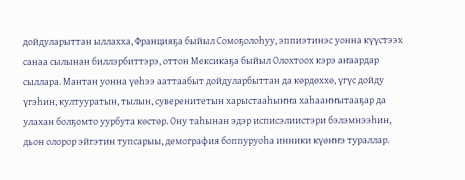дойдуларыттан ыллахха, Францияҕа быйыл Сомоҕолоһуу, эппиэтинэс уонна күүстээх санаа сылынан биллэрбиттэрэ, оттон Мексикаҕа быйыл Олохтоох кэрэ аҥаардар сыллара. Мантан уонна үөһээ ааттаабыт дойдуларбыттан да көрдөххө, үгүс дойду үгэһин, култууратын, тылын, суверенитетын харыстааһыҥҥа хаһааҥҥытааҕар да улахан болҕомто уурбута көстөр. Ону таһынан эдэр исписэлиистэри бэлэмнээһин, дьон олорор эйгэтин тупсарыы, демография боппуруоһа инники күөҥҥэ тураллар.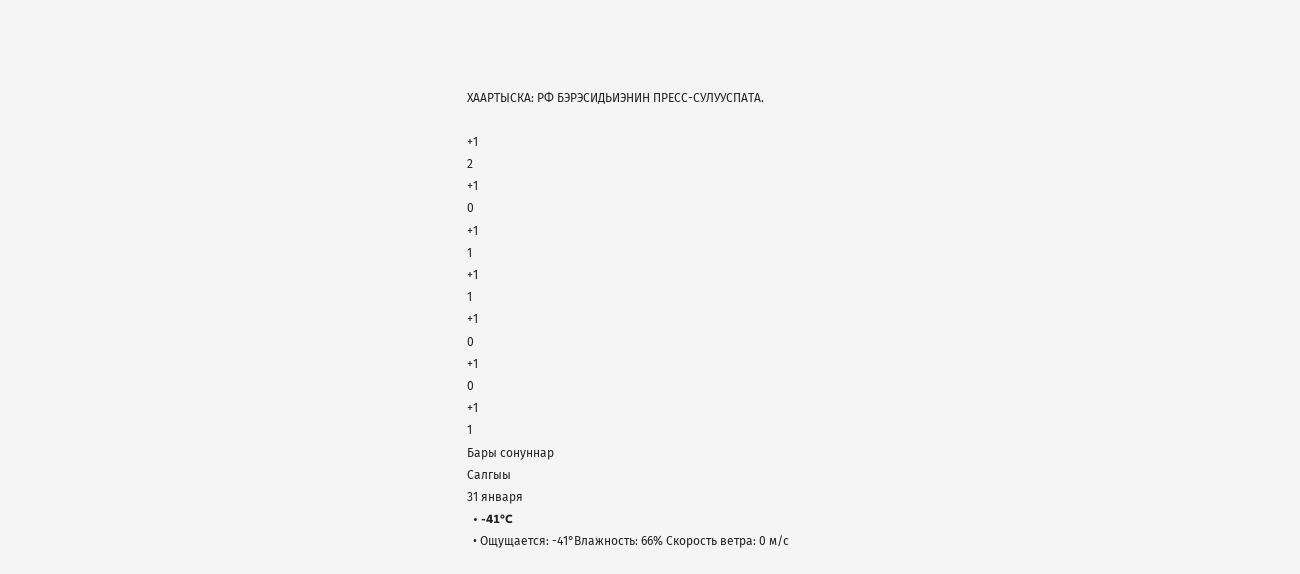ХААРТЫСКА: РФ БЭРЭСИДЬИЭНИН ПРЕСС-СУЛУУСПАТА.

+1
2
+1
0
+1
1
+1
1
+1
0
+1
0
+1
1
Бары сонуннар
Салгыы
31 января
  • -41°C
  • Ощущается: -41°Влажность: 66% Скорость ветра: 0 м/с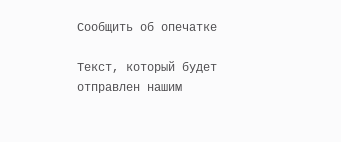Сообщить об опечатке

Текст, который будет отправлен нашим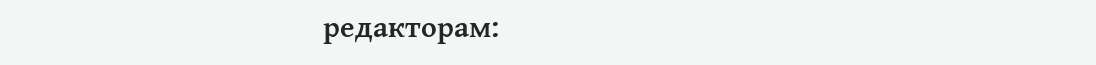редакторам: